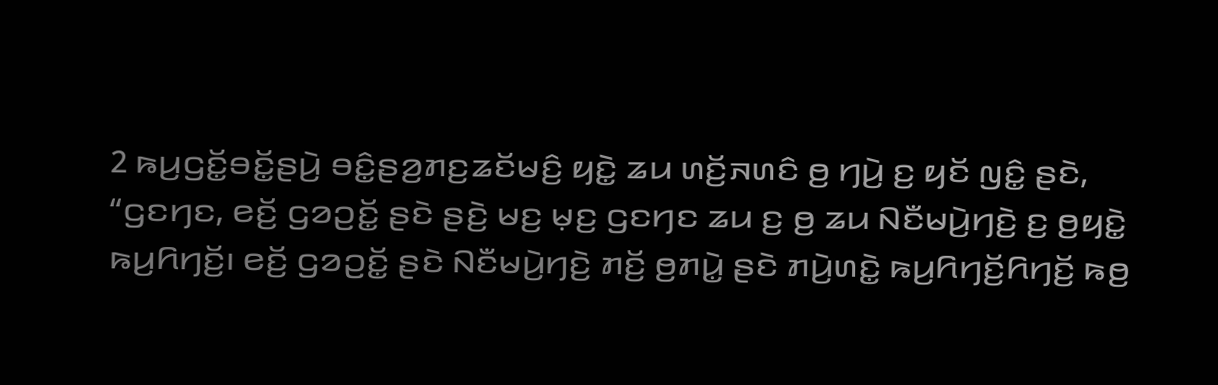2 ꤒꤣ꤬ꤞꤢꤩ꤭ꤋꤢꤩ꤭ꤔꤣꤧ꤬ ꤋꤢꤨ꤭ꤔꤤ꤬ꤊꤢ꤬ꤘꤢꤩꤗꤢꤨ꤬ ꤟꤢꤧ꤭ ꤘꤣ ꤛꤢꤩ꤬ꤏꤛꤢꤨ ꤥ꤬ ꤚꤣꤧ꤬ ꤢ꤬ ꤟꤢꤩ ꤜꤢꤨ꤭ ꤔꤢꤧ, “ꤞꤢꤚꤢ, ꤕꤢꤩ꤬ ꤞꤤꤑꤢꤩ꤭ ꤔꤢꤧ ꤔꤢꤧ꤬ ꤗꤢ꤬ ꤗ꤫ꤢ꤬ ꤞꤢꤚꤢ ꤘꤣ ꤢ꤬ ꤥ꤬ ꤘꤣ ꤡꤢꤪꤗꤣꤧ꤬ꤚꤢꤧ꤬ ꤢ꤬ ꤥ꤬ꤟꤢꤧ꤭ ꤒꤣ꤬ꤖꤚꤢꤩ꤬꤯ ꤕꤢꤩ꤬ ꤞꤤꤑꤢꤩ꤭ ꤔꤢꤧ ꤡꤢꤪꤗꤣꤧ꤬ꤚꤢꤧ꤬ ꤊꤢꤩ꤬ ꤥ꤬ꤊꤣꤧ꤭ ꤔꤢꤧ ꤊꤣꤧ꤬ꤛꤢꤧ꤭ ꤒꤣ꤬ꤖꤚꤢꤩ꤬ꤖꤚꤢꤩ꤬ ꤒꤥ꤬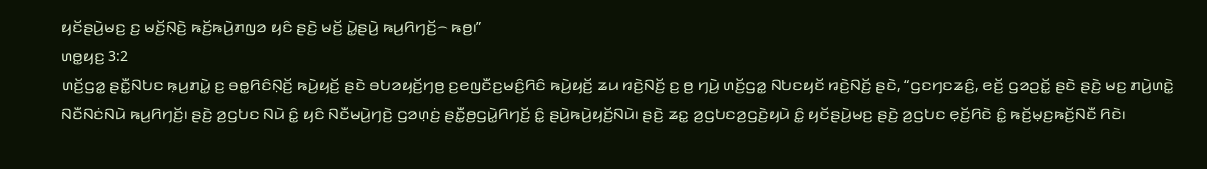ꤟꤢꤩꤔꤣꤧ꤬ꤗꤢ꤬ ꤢ꤬ ꤗꤢꤩ꤬ꤡ꤫ꤢꤧ꤬ ꤒꤢꤩ꤬ꤒꤣꤧ꤬ꤊꤜꤤ ꤟꤢꤨ ꤔꤢꤧ꤬ ꤗꤢꤩ꤬ ꤣꤧ꤭ꤔꤣꤧ꤬ ꤒꤣ꤬ꤖꤚꤢꤩ꤬꤮ ꤒꤥ꤬꤯”
ꤛꤥ꤭ꤟꤢ꤬ 3:2
ꤛꤢꤩ꤬ꤞꤤ꤭ ꤔꤢꤪ꤭ꤡꤝꤢ ꤒ꤫ꤣ꤬ꤊꤣꤧ꤭ ꤢ꤬ ꤋꤥ꤭ꤖꤢꤨꤡ꤫ꤢꤩ꤬ ꤒꤣꤧ꤬ꤟꤢꤩ꤬ ꤔꤢꤧ ꤋꤝꤤꤟꤢꤩ꤬ꤚꤥ꤬ ꤢ꤬ꤕꤜꤢꤪꤢ꤬ꤗꤢꤨ꤬ꤖꤢꤨ ꤒꤣꤧ꤬ꤟꤢꤩ꤬ ꤘꤣ ꤙꤢꤧ꤬ꤡꤢꤩ꤬ ꤢ꤬ ꤥ꤬ ꤚꤣꤧ꤬ ꤛꤢꤩ꤬ꤞꤤ꤭ ꤡꤝꤢꤟꤢꤩ ꤙꤢꤧ꤬ꤡꤢꤩ꤬ ꤔꤢꤧ, “ꤞꤢꤚꤢꤘꤢꤨ꤬, ꤕꤢꤩ꤬ ꤞꤤꤑꤢꤩ꤭ ꤔꤢꤧ ꤔꤢꤧ꤬ ꤗꤢ꤬ ꤊꤣꤧ꤬ꤛꤢꤧ꤭ ꤡꤢꤪꤡꤢꤦꤡꤣꤧ ꤒꤣ꤬ꤖꤚꤢꤩ꤬꤯ ꤔꤢꤧ꤬ ꤤ꤬ꤞꤝꤢ ꤡꤣꤧ ꤢꤨ꤭ ꤟꤢꤨ ꤡꤢꤪꤗꤣꤧ꤬ꤚꤢꤧ꤬ ꤞꤤꤛ꤫ꤢꤦ꤬ ꤔꤢꤪ꤭ꤥ꤬ꤞꤣꤧ꤭ꤖꤚꤢꤩ꤬ ꤢꤨ꤭ ꤔꤣꤧ꤬ꤒꤣꤧ꤬ꤟꤢꤩ꤬ꤡꤣꤧ꤯ ꤔꤢꤧ꤬ ꤘꤢ꤭ ꤤ꤬ꤞꤝꤢꤤ꤬ꤞꤢꤧ꤬ꤟꤣꤧ ꤢꤨ꤭ ꤟꤢꤩꤔꤣꤧ꤬ꤗꤢ꤬ ꤔꤢꤧ꤬ ꤤ꤬ꤞꤝꤢ ꤕ꤫ꤢꤩ꤬ꤖꤢꤧ ꤢꤨ꤭ ꤒꤢꤩ꤬ꤗ꤫ꤢ꤬ꤒꤢꤩ꤬ꤡꤢꤪ ꤖꤢꤧ꤯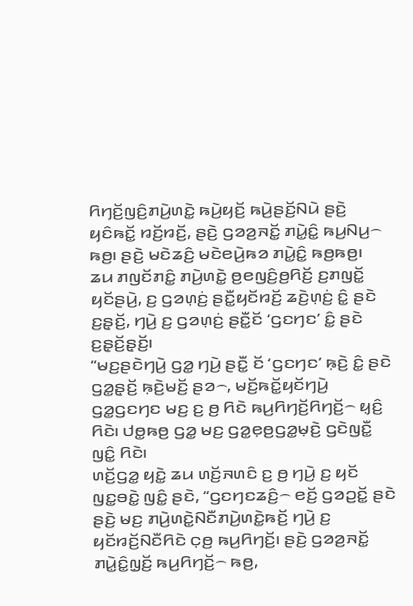ꤖꤚꤢꤩ꤬ꤜꤢꤨ꤬ꤊꤣꤧ꤬ꤛꤢꤧ꤭ ꤒꤣꤧ꤬ꤟꤢꤩ꤬ ꤒꤣꤧ꤬ꤔꤢꤩ꤬ꤡꤣꤧ ꤔꤢꤧ꤬ ꤟꤢꤨꤒꤢꤩ꤭ ꤙꤢꤩ꤬ꤙꤢꤩ꤬, ꤔꤢꤧ꤬ ꤞꤤꤤ꤬ꤏꤢꤩ꤭ ꤊꤣꤧ꤭ꤢꤨ꤭ ꤒꤣ꤬ꤡꤣ꤬꤮ ꤒꤥ꤬꤯ ꤔꤢꤧ꤬ ꤗꤢꤧꤘꤢꤨ꤬ ꤗꤢꤧꤕꤣꤧ꤬ꤒꤤ ꤊꤣꤧ꤭ꤢꤨ꤭ ꤒꤥ꤬ꤒꤥ꤬꤯
ꤘꤣ ꤊꤜꤢꤩꤊꤢꤨ꤭ ꤊꤣꤧ꤬ꤛꤢꤧ꤭ ꤥ꤬ꤕꤜꤢꤨ꤬ꤥ꤬ꤖꤢꤩ꤬ ꤢ꤬ꤊꤜꤢꤩ꤭ ꤟꤢꤩꤔꤣꤧ꤬, ꤢ꤬ ꤞꤤꤛ꤫ꤢꤦ꤬ ꤔꤢꤪ꤭ꤟꤢꤩꤙꤢꤩ꤬ ꤘꤢꤧ꤬ꤛ꤫ꤢꤦ꤬ ꤢꤨ꤭ ꤔꤢꤧ ꤢ꤬ꤔ꤫ꤢꤩ꤬, ꤚꤣꤧ꤬ ꤢ꤬ ꤞꤤꤛ꤫ꤢꤦ꤬ ꤔꤢꤪ꤭ꤢꤩ ‘ꤞꤢꤚꤢ’ ꤢꤨ꤭ ꤔꤢꤧ ꤢ꤬ꤔ꤫ꤢꤩ꤬ꤔ꤫ꤢꤩ꤬꤯
“ꤗꤢ꤬ꤔꤢꤧꤚꤣꤧ꤬ ꤞꤤ꤭ ꤚꤣꤧ꤬ ꤔꤢꤪ꤭ ꤢꤩ ‘ꤞꤢꤚꤢ’ ꤒ꤫ꤢꤧ꤬ ꤢꤨ꤭ ꤔꤢꤧ ꤞꤤ꤭ꤔ꤫ꤢꤩ꤬ ꤒ꤫ꤢꤧ꤬ꤗꤢꤩ꤬ ꤔꤤ꤮, ꤗꤢꤩ꤬ꤒꤢꤩ꤭ꤟꤢꤩꤚꤣꤧ꤬ ꤞꤤ꤭ꤞꤢꤚꤢ ꤗꤢ꤬ ꤢ꤬ ꤥ꤬ ꤖꤢꤧ ꤒꤣ꤬ꤖꤚꤢꤩ꤬ꤖꤚꤢꤩ꤬꤮ ꤟ꤫ꤢꤨ꤬ ꤖꤢꤧ꤯ ꤓꤥ꤭ꤒꤥ꤬ ꤞꤤ꤭ ꤗꤢ꤬ ꤞꤤ꤭ꤕ꤫ꤥ꤬ꤞꤤ꤭ꤗ꤫ꤢꤧ꤬ ꤞꤢꤧꤜꤢꤪ꤭ ꤜꤢꤨ꤭ ꤖꤢꤧ꤯
ꤛꤢꤩ꤬ꤞꤤ꤭ ꤟꤢꤧ꤭ ꤘꤣ ꤛꤢꤩ꤬ꤏꤛꤢꤨ ꤢ꤬ ꤥ꤬ ꤚꤣꤧ꤬ ꤢ꤬ ꤟꤢꤩ ꤜꤢ꤭ꤋꤢꤧ꤭ ꤜꤢꤨ꤭ ꤔꤢꤧ, “ꤞꤢꤚꤢꤘꤢꤨ꤬꤮ ꤕꤢꤩ꤬ ꤞꤤꤑꤢꤩ꤭ ꤔꤢꤧ ꤔꤢꤧ꤬ ꤗꤢ꤬ ꤊꤣꤧ꤬ꤛꤢꤧ꤭ꤡꤢꤪꤊꤣꤧ꤬ꤛꤢꤧ꤭ꤒꤢꤩ꤬ ꤚꤣꤧ꤬ ꤢ꤬ ꤟꤢꤩꤙꤢꤩ꤬ꤡꤢꤪꤖꤢꤧ ꤍ꤫ꤥ꤬ ꤒꤣ꤬ꤖꤚꤢꤩ꤬꤯ ꤔꤢꤧ꤬ ꤞꤤꤤ꤬ꤏꤢꤩ꤭ ꤊꤣꤧ꤭ꤢꤨ꤭ꤜ꤫ꤢꤩ꤬ ꤒꤣ꤬ꤖꤚꤢꤩ꤬꤮ ꤒꤥ꤬,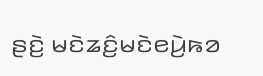ꤔꤢꤧ꤬ ꤗꤢꤧꤘꤢꤨ꤬ꤗꤢꤧꤕꤣꤧ꤬ꤒꤤ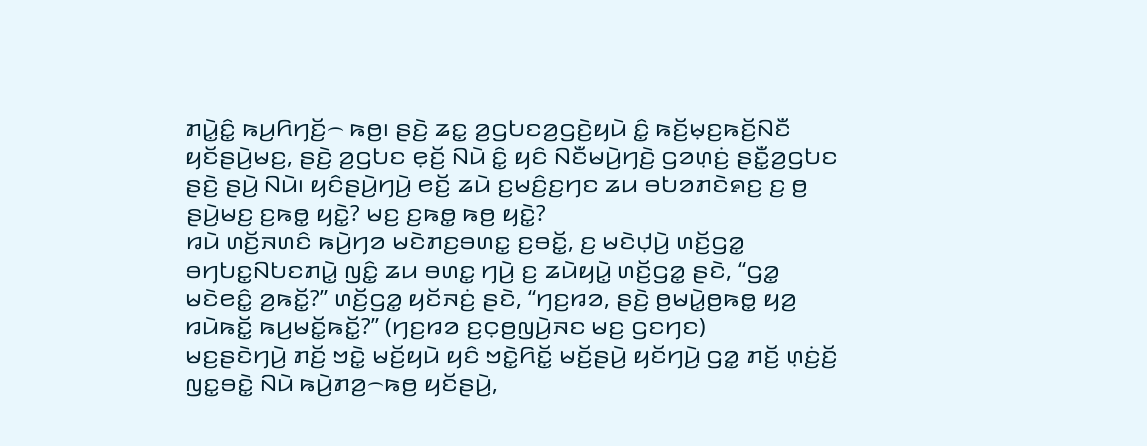ꤊꤣꤧ꤭ꤢꤨ꤭ ꤒꤣ꤬ꤖꤚꤢꤩ꤬꤮ ꤒꤥ꤬꤯ ꤔꤢꤧ꤬ ꤘꤢ꤭ ꤤ꤬ꤞꤝꤢꤤ꤬ꤞꤢꤧ꤬ꤟꤣꤧ ꤢꤨ꤭ ꤒꤢꤩ꤬ꤗ꤫ꤢ꤬ꤒꤢꤩ꤬ꤡꤢꤪ ꤟꤢꤩꤔꤣꤧ꤬ꤗꤢ꤬, ꤔꤢꤧ꤬ ꤤ꤬ꤞꤝꤢ ꤕ꤫ꤢꤩ꤬ ꤡꤣꤧ ꤢꤨ꤭ ꤟꤢꤨ ꤡꤢꤪꤗꤣꤧ꤬ꤚꤢꤧ꤬ ꤞꤤꤛ꤫ꤢꤦ꤬ ꤔꤢꤪ꤭ꤤ꤬ꤞꤝꤢ ꤔꤢꤧ꤬ ꤔꤣꤧ꤬ ꤡꤣꤧ꤯ ꤟꤢꤨꤔꤣꤧ꤬ꤚꤣꤧ꤬ ꤕꤢꤩ꤬ ꤘꤣꤧ ꤢ꤬ꤗꤢꤨ꤬ꤢ꤬ꤚꤢ ꤘꤣ ꤋꤝꤤꤊꤢꤧꤎꤢ꤬ ꤢ꤬ ꤥ꤬ ꤔꤣꤧ꤬ꤗꤢ꤬ ꤢ꤬ꤒꤥ꤭ ꤟꤢꤧ꤭? ꤗꤢ꤬ ꤢ꤬ꤒꤥ꤭ ꤒꤥ꤬ ꤟꤢꤧ꤭?
ꤙꤣꤧ ꤛꤢꤩ꤬ꤏꤛꤢꤨ ꤒꤣꤧ꤬ꤚꤤ ꤗꤢꤧꤊꤢ꤬ꤋꤛꤢ꤭ ꤢ꤬ꤋꤢꤩ꤭, ꤢ꤬ ꤗꤢꤧꤓ꤫ꤣꤧ꤬ ꤛꤢꤩ꤬ꤞꤤ꤭ ꤋꤚꤝꤢ꤭ꤡꤝꤢꤊꤣꤧ꤭ ꤜꤢꤨ꤭ ꤘꤣ ꤋꤛꤢ꤭ ꤚꤣꤧ꤬ ꤢ꤬ ꤘꤣꤧꤟꤣꤧ꤭ ꤛꤢꤩ꤬ꤞꤤ꤭ ꤔꤢꤧ, “ꤞꤤ꤭ ꤗꤢꤧꤕꤢꤨ꤭ ꤤ꤬ꤒꤢꤩ꤭?” ꤛꤢꤩ꤬ꤞꤤ꤭ ꤟꤢꤩꤏꤢꤦ꤬ ꤔꤢꤧ, “ꤚꤢ꤬ꤙꤤ, ꤔꤢꤧ꤬ ꤥ꤬ꤗꤣꤧ꤭ꤥ꤬ꤒꤥ꤭ ꤟꤤ꤬ ꤙꤣꤧꤒꤢꤩ꤭ ꤒꤣ꤬ꤗꤢꤩ꤭ꤒꤢꤩ꤭?” (ꤚꤢ꤬ꤙꤤ ꤢ꤬ꤍ꤫ꤥ꤬ꤜꤣꤧ꤬ꤏꤢ ꤗꤢ꤬ ꤞꤢꤚꤢ)
ꤗꤢ꤬ꤔꤢꤧꤚꤣꤧ꤬ ꤊꤢꤩ꤬ ꤠꤢꤧ꤭ ꤗꤢꤩ꤬ꤟꤣꤧ ꤟꤢꤨ ꤠꤢꤧ꤭ꤖꤢꤩ꤭ ꤗꤢꤩ꤬ꤔꤣꤧ꤬ ꤟꤢꤩꤚꤣꤧ꤬ ꤞꤤ꤭ ꤊꤢꤩ꤬ ꤛ꤫ꤢꤦ꤬ꤢꤩ꤬ ꤜꤢ꤭ꤋꤢꤧ꤭ ꤡꤣꤧ ꤒꤣꤧ꤬ꤊꤤ꤬꤮ꤒꤥ꤬ ꤟꤢꤩꤔꤣꤧ꤬,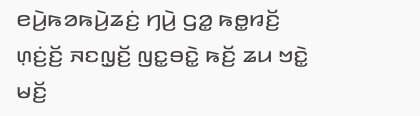ꤕꤣꤧ꤬ꤒꤤꤒꤣꤧ꤬ꤘꤢꤦ꤬ ꤚꤣꤧ꤬ ꤞꤤ꤭ ꤒꤥ꤭ꤙꤢꤩ꤬ ꤛ꤫ꤢꤦ꤬ꤢꤩ꤬ ꤏꤢꤜ꤫ꤢꤩ꤬ ꤜꤢ꤭ꤋꤢꤧ꤭ ꤒꤢꤩ꤬ ꤘꤣ ꤠꤢꤧ꤭ ꤗꤢꤩ꤬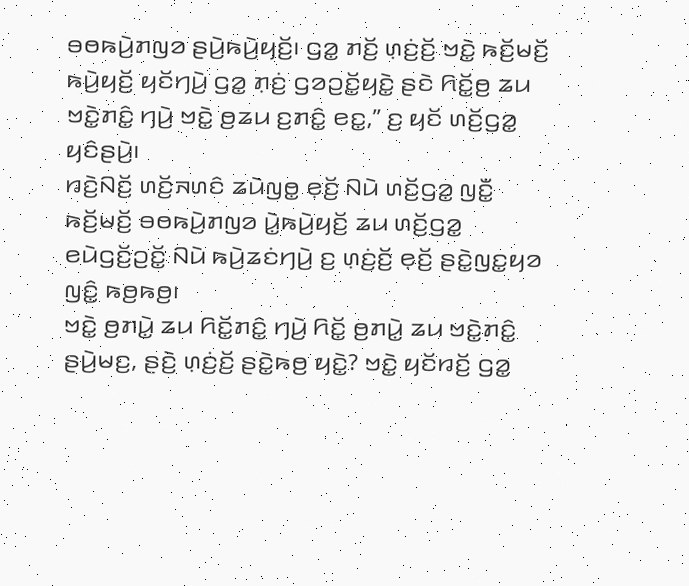ꤋꤥꤒꤣꤧ꤬ꤊꤜꤤ ꤔꤣꤧ꤬ꤒꤣꤧ꤬ꤟꤢꤩ꤬꤯ ꤞꤤ꤭ ꤊꤢꤩ꤬ ꤛ꤫ꤢꤦ꤬ꤢꤩ꤬ ꤠꤢꤧ꤭ ꤒꤢꤩ꤬ꤗꤢꤩ꤬ ꤒꤣꤧ꤬ꤟꤢꤩ꤬ ꤟꤢꤩꤚꤣꤧ꤬ ꤞꤤ꤭ ꤊ꤫ꤢꤦ꤬ ꤞꤤꤑꤢꤩ꤭ꤟꤢꤧ꤭ ꤔꤢꤧ ꤖꤢꤩ꤭ꤥ꤬ ꤘꤣ ꤠꤢꤧ꤭ꤊꤢꤨ꤭ ꤚꤣꤧ꤬ ꤠꤢꤧ꤭ ꤥ꤬ꤘꤣ ꤢ꤬ꤊꤢꤨ꤭ ꤕꤢ꤭,” ꤢ꤬ ꤟꤢꤩ ꤛꤢꤩ꤬ꤞꤤ꤭ ꤟꤢꤨꤔꤣꤧ꤬꤯
ꤙꤢꤧ꤬ꤡꤢꤩ꤬ ꤛꤢꤩ꤬ꤏꤛꤢꤨ ꤘꤣꤧꤜꤥ꤭ ꤕ꤫ꤢꤩ꤬ ꤡꤣꤧ ꤛꤢꤩ꤬ꤞꤤ꤭ ꤜꤢꤪ꤭ ꤒꤢꤩ꤬ꤗꤢꤩ꤬ ꤋꤥꤒꤣꤧ꤬ꤊꤜꤤ ꤣꤧ꤭ꤒꤣꤧ꤬ꤟꤢꤩ꤬ ꤘꤣ ꤛꤢꤩ꤬ꤞꤤ꤭ ꤕꤣꤧꤞꤢꤩ꤬ꤑꤢꤩ꤭ ꤡꤣꤧ ꤒꤣꤧ꤬ꤘꤢꤦꤚꤣꤧ꤬ ꤢ꤬ ꤛ꤫ꤢꤦ꤬ꤢꤩ꤬ ꤕ꤫ꤢꤩ꤬ ꤔꤢꤧ꤭ꤜꤢ꤭ꤟꤤ ꤜꤢꤨ꤭ ꤒꤥ꤬ꤒꤥ꤬꤯
ꤠꤢꤧ꤭ ꤥ꤬ꤊꤣꤧ꤭ ꤘꤣ ꤖꤢꤩ꤭ꤊꤢꤨ꤭ ꤚꤣꤧ꤬ ꤖꤢꤩ꤭ ꤥ꤬ꤊꤣꤧ꤭ ꤘꤣ ꤠꤢꤧ꤭ꤊꤢꤨ꤭ ꤔꤣꤧ꤬ꤗꤢ꤬, ꤔꤢꤧ꤬ ꤛ꤫ꤢꤦ꤬ꤢꤩ꤬ ꤔꤢꤧ꤭ꤒꤥ꤬ ꤟꤢꤧ꤭? ꤠꤢꤧ꤭ ꤟꤢꤩꤙꤢꤩ꤬ ꤞꤤ꤭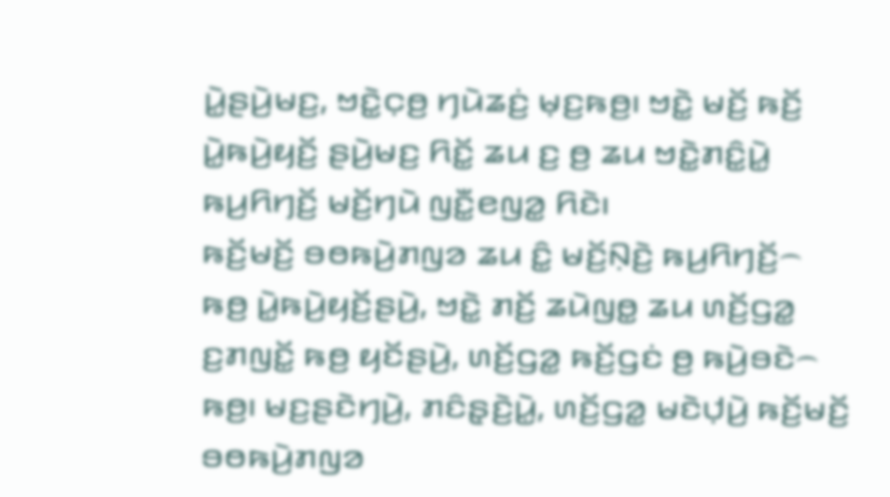ꤣꤧ꤭ꤔꤣꤧ꤬ꤗꤢ꤬, ꤠꤢꤧ꤭ꤍ꤫ꤥ꤬ ꤚꤣꤧꤘꤢꤦ꤬ ꤗ꤫ꤢ꤬ꤒꤥ꤬꤯ ꤠꤢꤧ꤭ ꤗꤢꤩ꤬ ꤒꤢꤩ꤬ ꤣꤧ꤭ꤒꤣꤧ꤬ꤟꤢꤩ꤬ ꤔꤣꤧ꤬ꤗꤢ꤬ ꤖꤢꤩ꤭ ꤘꤣ ꤢ꤬ ꤥ꤬ ꤘꤣ ꤠꤢꤧ꤭ꤊꤢꤨ꤭ꤣꤧ꤭ ꤒꤣ꤬ꤖꤚꤢꤩ꤬ ꤗꤢꤩ꤬ꤚꤣꤧ ꤜꤢꤪ꤭ꤕꤜꤤ꤭ ꤖꤢꤧ꤯
ꤒꤢꤩ꤬ꤗꤢꤩ꤬ ꤋꤥꤒꤣꤧ꤬ꤊꤜꤤ ꤘꤣ ꤢꤨ꤭ ꤗꤢꤩ꤬ꤡ꤫ꤢꤧ꤬ ꤒꤣ꤬ꤖꤚꤢꤩ꤬꤮ ꤒꤥ꤬ ꤣꤧ꤭ꤒꤣꤧ꤬ꤟꤢꤩ꤬ꤔꤣꤧ꤬, ꤠꤢꤧ꤭ ꤊꤢꤩ꤬ ꤘꤣꤧꤜꤥ꤭ ꤘꤣ ꤛꤢꤩ꤬ꤞꤤ꤭ ꤢ꤬ꤊꤜꤢꤩ꤭ ꤒꤥ꤬ ꤟꤢꤩꤔꤣꤧ꤬, ꤛꤢꤩ꤬ꤞꤤ꤭ ꤒꤢꤩ꤬ꤞꤢꤦ ꤥ꤬ ꤒꤣꤧ꤬ꤋꤢꤧ꤮ ꤒꤥ꤬꤯ ꤗꤢ꤬ꤔꤢꤧꤚꤣꤧ꤬, ꤊꤢꤨꤔ꤫ꤢꤧ꤬ꤣꤧ꤭, ꤛꤢꤩ꤬ꤞꤤ꤭ ꤗꤢꤧꤓ꤫ꤣꤧ꤬ ꤒꤢꤩ꤬ꤗꤢꤩ꤬ ꤋꤥꤒꤣꤧ꤬ꤊꤜꤤ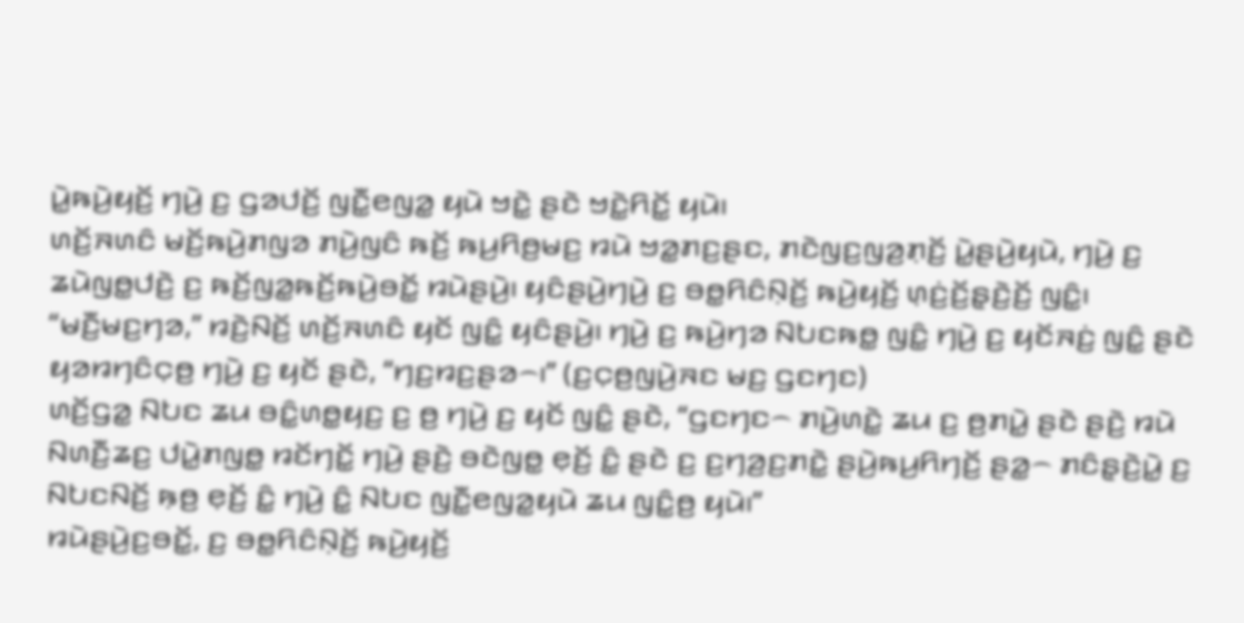ꤣꤧ꤭ꤒꤣꤧ꤬ꤟꤢꤩ꤬ ꤚꤣꤧ꤬ ꤢ꤬ ꤞꤤꤓꤢꤩ꤬ ꤜꤢꤪ꤭ꤕꤜꤤ꤭ ꤟꤣꤧ ꤠꤢꤧ꤭ ꤔꤢꤧ ꤠꤢꤧ꤭ꤖꤢꤩ꤭ ꤟꤣꤧ꤯
ꤛꤢꤩ꤬ꤏꤛꤢꤨ ꤗꤢꤩ꤬ꤒꤣꤧ꤬ꤊꤜꤤ ꤊꤣꤧ꤬ꤜꤢꤨ ꤒꤢꤩ꤬ ꤒꤣ꤬ꤖꤥ꤬ꤗꤢ꤬ ꤙꤣꤧ ꤠꤤ꤭ꤊꤢ꤬ꤔꤢ, ꤊꤢꤧꤜꤢ꤬ꤜꤤ꤬ꤊ꤫ꤢꤩ꤬ ꤣꤧ꤭ꤔꤣꤧ꤬ꤟꤣꤧ, ꤚꤣꤧ꤬ ꤢ꤬ ꤘꤣꤧꤜꤥ꤭ꤓꤢꤧ꤬ ꤢ꤬ ꤒꤢꤩ꤬ꤜꤤ꤭ꤒꤢꤩ꤬ꤒꤣꤧ꤬ꤋꤢꤩ꤭ ꤙꤣꤧꤔꤣꤧ꤬꤯ ꤟꤢꤨꤔꤣꤧ꤬ꤚꤣꤧ꤬ ꤢ꤬ ꤋꤥ꤭ꤖꤢꤨꤡ꤫ꤢꤩ꤬ ꤒꤣꤧ꤬ꤟꤢꤩ꤬ ꤛ꤫ꤢꤦ꤬ꤢꤩ꤬ꤔ꤫ꤢꤧ꤬ꤢꤩ꤬ ꤜꤢꤨ꤭꤯
“ꤗꤢꤪ꤬ꤗꤢ꤬ꤚꤤ,” ꤙꤢꤧ꤬ꤡꤢꤩ꤬ ꤛꤢꤩ꤬ꤏꤛꤢꤨ ꤟꤢꤩ ꤜꤢꤨ꤭ ꤟꤢꤨꤔꤣꤧ꤬꤯ ꤚꤣꤧ꤬ ꤢ꤬ ꤒꤣꤧ꤬ꤚꤤ ꤡꤝꤢꤒꤥ꤭ ꤜꤢꤨ꤭ ꤚꤣꤧ꤬ ꤢ꤬ ꤟꤢꤩꤏꤢꤦ꤬ ꤜꤢꤨ꤭ ꤔꤢꤧ ꤟꤤꤙꤚꤢꤨꤍ꤫ꤥ꤬ ꤚꤣꤧ꤬ ꤢ꤬ ꤟꤢꤩ ꤔꤢꤧ, “ꤚꤢ꤬ꤙꤢ꤬ꤔꤤ꤮꤯” (ꤢ꤬ꤍ꤫ꤥ꤬ꤜꤣꤧ꤬ꤏꤢ ꤗꤢ꤬ ꤞꤢꤚꤢ)
ꤛꤢꤩ꤬ꤞꤤ꤭ ꤡꤝꤢ ꤘꤣ ꤋꤢꤨ꤭ꤛꤥ꤭ꤟꤢ꤬ ꤢ꤬ ꤥ꤬ ꤚꤣꤧ꤬ ꤢ꤬ ꤟꤢꤩ ꤜꤢꤨ꤭ ꤔꤢꤧ, “ꤞꤢꤚꤢ꤮ ꤊꤣꤧ꤬ꤛꤢꤧ꤭ ꤘꤣ ꤢ꤬ ꤥ꤬ꤊꤣꤧ꤭ ꤔꤢꤧ ꤔꤢꤧ꤬ ꤙꤣꤧ ꤡꤛꤢꤪ꤬ꤘꤢ꤬ ꤓꤣꤧ꤭ꤊꤜꤥ꤭ ꤙꤢꤩꤚꤢꤩ꤭ ꤚꤣꤧ꤬ ꤔꤢꤧ꤬ ꤋꤢꤧꤜꤥ꤭ ꤕ꤫ꤢꤩ꤬ ꤢꤨ꤭ ꤔꤢꤧ ꤢ꤬ ꤢ꤬ꤚꤤ꤬ꤢ꤬ꤊꤢꤧ꤭ ꤔꤣꤧ꤬ꤒꤣ꤬ꤖꤚꤢꤩ꤬ ꤔꤤ꤭꤮ ꤊꤢꤨꤔ꤫ꤢꤧ꤬ꤣꤧ꤭ ꤢ꤬ ꤡꤝꤢꤡꤢꤩ꤬ ꤒ꤫ꤥ꤬ ꤕ꤫ꤢꤩ꤬ ꤢꤨ꤭ ꤚꤣꤧ꤬ ꤢꤨ꤭ ꤡꤝꤢ ꤜꤢꤪ꤭ꤕꤜꤤ꤭ꤟꤣꤧ ꤘꤣ ꤜꤢꤨ꤭ꤥ꤬ ꤟꤣꤧ꤯”
ꤙꤣꤧꤔꤣꤧ꤬ꤢ꤬ꤋꤢꤩ꤭, ꤢ꤬ ꤋꤥ꤭ꤖꤢꤨꤡ꤫ꤢꤩ꤬ ꤒꤣꤧ꤬ꤟꤢꤩ꤬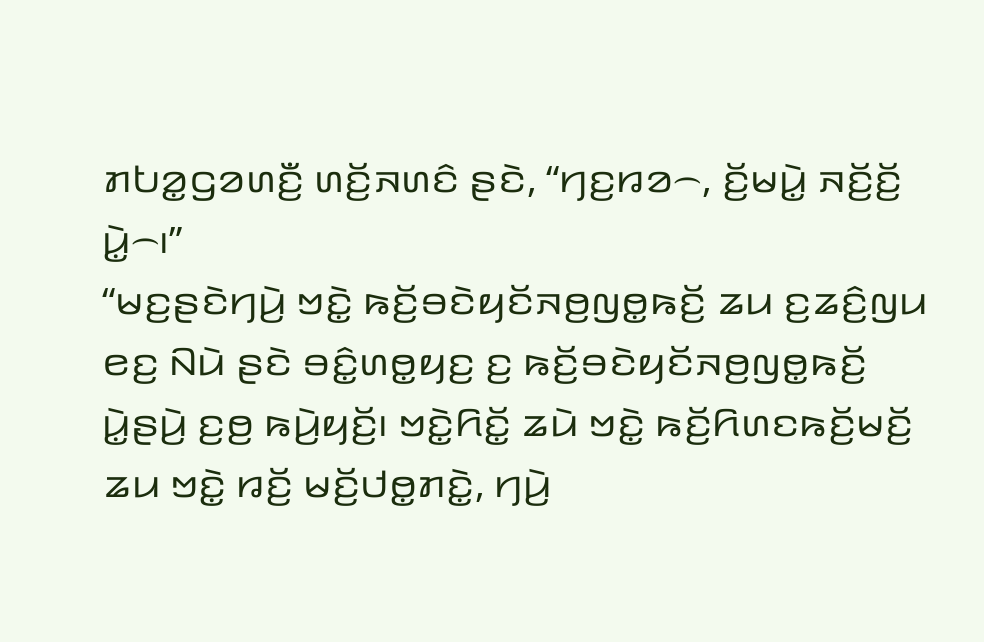ꤊꤝꤤ꤭ꤞꤤꤛꤢꤪ꤬ ꤛꤢꤩ꤬ꤏꤛꤢꤨ ꤔꤢꤧ, “ꤚꤢ꤬ꤙꤤ꤮, ꤢꤩ꤬ꤗꤣꤧ꤭ ꤏꤢꤩ꤬ꤢꤩ꤬ ꤣꤧ꤭꤮꤯”
“ꤗꤢ꤬ꤔꤢꤧꤚꤣꤧ꤬ ꤠꤢꤧ꤭ ꤒꤢꤩ꤬ꤋꤢꤧꤟꤢꤩꤏꤥ꤬ꤜꤥ꤭ꤒꤢꤩ꤬ ꤘꤣ ꤢ꤬ꤘꤢꤨ꤬ꤜꤣ ꤕꤢ꤬ ꤡꤣꤧ ꤔꤢꤧ ꤋꤢꤨ꤭ꤛꤥ꤭ꤟꤢ꤬ ꤢ꤬ ꤒꤢꤩ꤬ꤋꤢꤧꤟꤢꤩꤏꤥ꤬ꤜꤥ꤭ꤒꤢꤩ꤬ ꤣꤧ꤭ꤔꤣꤧ꤬ ꤢ꤬ꤥ꤬ ꤒꤣꤧ꤬ꤟꤢꤩ꤬꤯ ꤠꤢꤧ꤭ꤖꤢꤩ꤭ ꤘꤣꤧ ꤠꤢꤧ꤭ ꤒꤢꤩ꤬ꤖꤛꤢꤒꤢꤩ꤬ꤗꤢꤩ꤬ ꤘꤣ ꤠꤢꤧ꤭ ꤙꤢꤩ꤬ ꤗꤢꤩ꤬ꤓꤥ꤭ꤊꤢꤧ꤭, ꤚꤣꤧ꤬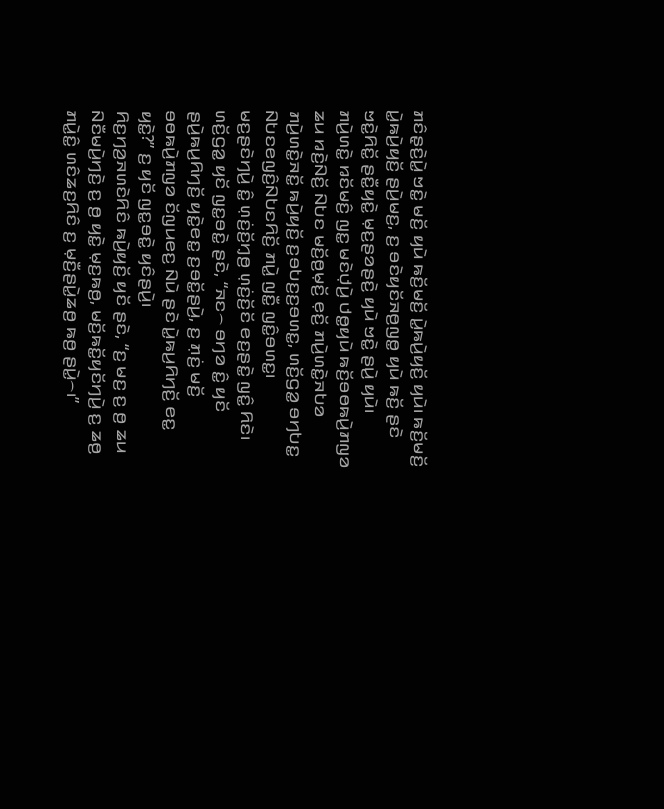ꤊꤢꤨꤔ꤫ꤢꤧ꤬ꤣꤧ꤭ ꤠꤢꤧ꤭ ꤗꤢꤩ꤬ ꤟꤣꤧ ꤒꤢꤩ꤬ꤗꤢꤩ꤬ ꤣꤧ꤭ꤒꤣꤧ꤬ꤟꤢꤩ꤬ ꤟꤣꤧ꤯ ꤒꤢꤩ꤬ꤗꤢꤩ꤬ ꤣꤧ꤭ꤒꤣꤧ꤬ꤟꤢꤩ꤬ ꤔꤣꤧ꤬ꤗꤢ꤬, ꤢ꤬ ꤋꤢꤧꤟꤢꤩꤏꤥ꤬ꤜꤥ꤭ ꤟꤣꤧ ꤒꤢꤩ꤬ ꤔꤢꤧ ꤠꤢꤧ꤭ꤖꤢꤩ꤭ ꤔꤢꤪ꤭ꤟꤢꤧ꤭ ꤗ꤫ꤢ꤬ꤔꤤꤔꤢꤧ꤬ ꤟꤣꤧ ꤠꤢꤧ꤭ ꤔꤣꤧ꤬ ꤟꤣꤧ꤯
ꤊꤣꤧ꤬ꤛꤢꤧ꤭ ꤙꤢꤩꤗꤢꤨ꤬ ꤜꤢ꤭ ꤗꤢꤧꤓ꤫ꤣꤧ꤬ ꤓꤥ꤭ꤟꤣꤧ ꤒꤢꤩ꤬ꤋꤥꤒꤣꤧ꤬ꤊꤜꤤ ꤘꤣ ꤙꤢꤧ꤬ꤡꤢꤩ꤬ ꤡꤝꤢ ꤗꤢꤩ꤬ꤥ꤬ꤗ꤫ꤢꤩ꤬ ꤕ꤫ꤢꤩ꤬ ꤊꤣꤧ꤬ꤛꤢꤧ꤭ꤏꤝꤤ ꤊꤣꤧ꤬ꤛꤢꤧ꤭ꤏꤢꤩ꤭ ꤒꤣꤧ꤬ꤟꤢꤩ꤬ ꤢ꤬ꤋꤝꤢ꤬ꤢ꤬ꤋꤛꤢ꤭, ꤛꤢꤩ꤬ꤞꤤ꤭ ꤋꤚꤝꤢ꤭ ꤡꤝꤢꤕꤜꤢꤨ꤬ꤡꤝꤢꤖꤢꤩ꤬ ꤊꤣꤧ꤭ ꤜꤢꤪ꤭ ꤜꤢꤨ꤭ꤋꤛꤢ꤭꤯
ꤗꤢ꤬ꤔꤢꤧꤚꤣꤧ꤬ ꤢꤨ꤭ ꤛ꤫ꤢꤦ꤬ꤢꤩ꤬ꤚ꤫ꤥ꤬ ꤛ꤫ꤢꤦ꤬ꤢꤩ꤬ꤢꤩ ꤕꤢ꤬ꤔꤢꤧ꤭ ꤜꤢꤨ꤭ ꤖꤢꤧ꤯ ꤛꤢꤩ꤬ꤞꤤ꤭ ꤟꤢꤩ ꤜꤢ꤭ꤋꤢꤧ꤭ ꤔꤢꤧ, “ꤏꤢ꤮ ꤋꤚꤤ ꤢꤨ꤭ ꤟꤢꤩ ꤔꤣꤧ꤬ꤒꤣ꤬ꤖꤚꤢꤩ꤬ ꤟꤢꤧ꤭ꤕꤢ꤭ ꤢ꤬ꤋꤢꤩ꤭ꤔꤣꤧ꤬, ꤢ꤬ ꤊ꤫ꤢꤦ꤬ ꤗꤢꤩ꤬ ꤋꤥꤒꤣꤧ꤬ꤊꤜꤤ ꤢꤩꤜꤣꤕꤢ꤬ ꤡꤣꤧ ꤔꤢꤧ ꤣꤧ꤭ꤒꤣ꤬ꤖꤚꤢꤩ꤬ ꤕꤢ꤭ ꤟꤢꤧ꤭?” ꤢ꤬ ꤟꤢꤩ ꤜꤢ꤭ꤋꤢꤧ꤭ ꤟꤢꤨꤔꤣꤧ꤬꤯
ꤖꤢ꤬ꤚꤤ꤬ꤏꤛꤢꤧꤖꤢꤨ ꤒꤣꤧ꤬ꤟꤢꤩ꤬ ꤟꤢꤩ ꤔꤢꤧ, “ꤢ꤬ ꤗꤢ꤬ ꤢ꤬ ꤥ꤬ ꤘꤣ ꤡꤢꤪꤗꤣꤧ꤬ꤚꤢꤧ꤬ ꤢ꤬ ꤥ꤬ ꤟꤢꤧ꤭ ꤗ꤫ꤢ꤬ꤒꤥ꤬, ꤗꤢꤩ꤬ꤒꤢꤩ꤭ꤟꤢꤩꤚꤣꤧ꤬ ꤢ꤬ ꤘꤥ꤬ ꤊꤣꤧ꤭ꤢꤨ꤭ ꤛꤢꤨꤘꤢ꤬ꤖꤢꤨ ꤢ꤬ ꤗ꤫ꤢꤪ꤬ꤔꤣꤧ꤭ꤘꤥ꤬ ꤒꤥ꤬ ꤔꤣꤧ꤭꤮꤯”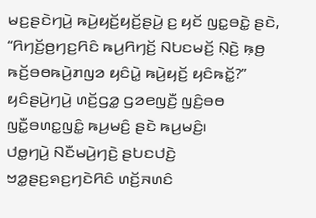ꤗꤢ꤬ꤔꤢꤧꤚꤣꤧ꤬ ꤒꤣꤧ꤬ꤟꤢꤩ꤬ꤟꤢꤩ꤬ꤔꤣꤧ꤬ ꤢ꤬ ꤟꤢꤩ ꤜꤢ꤭ꤋꤢꤧ꤭ ꤔꤢꤧ, “ꤖꤚꤢꤩ꤬ꤥ꤬ꤚꤢ꤬ꤖꤢꤨ ꤒꤣ꤬ꤖꤚꤢꤩ꤬ ꤡꤝꤢꤗꤢꤩ꤬ ꤡ꤫ꤢꤧ꤬ ꤒ꤫ꤥ꤬ ꤒꤢꤩ꤬ꤋꤥꤒꤣꤧ꤬ꤊꤜꤤ ꤟꤢꤨꤣꤧ꤭ ꤒꤣꤧ꤬ꤟꤢꤩ꤬ ꤟꤢꤨꤒꤢꤩ꤭?” ꤟꤢꤨꤔꤣꤧ꤬ꤚꤣꤧ꤬ ꤛꤢꤩ꤬ꤞꤤ꤭ ꤞꤤꤕꤜꤢꤪ꤬ ꤜꤢꤨ꤬ꤋꤥ ꤜꤢꤪ꤭ꤋꤛꤢ꤭ꤜꤢꤨ꤭ ꤒꤣ꤬ꤗꤢꤨ꤬ ꤔꤢꤧ ꤒꤣ꤬ꤗꤢꤨ꤬꤯
ꤓꤥ꤭ꤚꤣꤧ꤬ ꤡꤢꤪꤗꤣꤧ꤬ꤚꤢꤧ꤬ ꤔꤝꤢꤓꤢꤧ꤬ ꤠꤤ꤭ꤔꤢ꤬ꤎꤢ꤬ꤚꤢꤧꤖꤢꤨ ꤛꤢꤩ꤬ꤏꤛꤢꤨ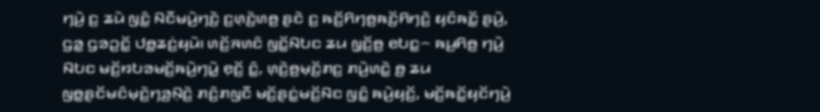ꤚꤣꤧ꤬ ꤢ꤬ ꤘꤣꤧ ꤜꤢꤨ꤭ ꤡꤢꤪꤗꤣꤧ꤬ꤚꤢꤧ꤬ ꤢ꤬ꤛ꤫ꤢꤧ꤬ꤛꤥ꤬ ꤔꤢꤧ ꤢ꤬ ꤒꤢꤩ꤬ꤖꤚꤥ꤬ꤒꤢꤩ꤬ꤖꤚꤢꤧ꤬ ꤟꤢꤨꤒꤢꤩ꤭ ꤔꤣꤧ꤬, ꤞꤤ꤭ ꤞꤤꤑꤢꤩ꤭ ꤓꤥ꤭ꤘꤢꤦ꤬ꤟꤣꤧ꤯ ꤛꤢꤩ꤬ꤏꤛꤢꤨ ꤜꤢꤩ꤭ꤡꤝꤢ ꤘꤣ ꤜ꤫ꤢꤩ꤬ꤥ꤬ ꤕꤝꤢ꤭꤮ ꤒꤣ꤬ꤖꤥ꤬ ꤚꤣꤧ꤬ ꤡꤝꤢ ꤗꤢꤩ꤬ꤙꤝꤤꤗꤢꤩ꤬ꤒꤣꤧ꤬ꤚꤣꤧ꤭ ꤕ꤫ꤢꤩ꤬ ꤢꤨ꤭, ꤛ꤫ꤢꤧ꤬ꤥ꤬ꤗ꤫ꤢꤩ꤬ꤊꤢ꤬ ꤊꤣꤧ꤬ꤛꤢꤧ꤭ ꤥ꤬ ꤘꤣ ꤜꤥ꤭ꤔꤢꤩꤗꤢꤨꤗ꤫ꤢꤧ꤬ꤚꤤ꤬ꤡ꤫ꤢꤧ꤬ ꤊꤢꤨ꤬ꤊꤜꤢꤪ ꤗꤢꤩ꤬ꤔꤢꤦ꤭ꤗꤢꤩ꤬ꤡꤢ ꤜꤢꤨ꤭ ꤒꤣꤧ꤬ꤟꤢꤩ꤬, ꤗꤢꤩ꤬ꤒꤢꤩ꤭ꤟꤢꤩꤚꤣꤧ꤬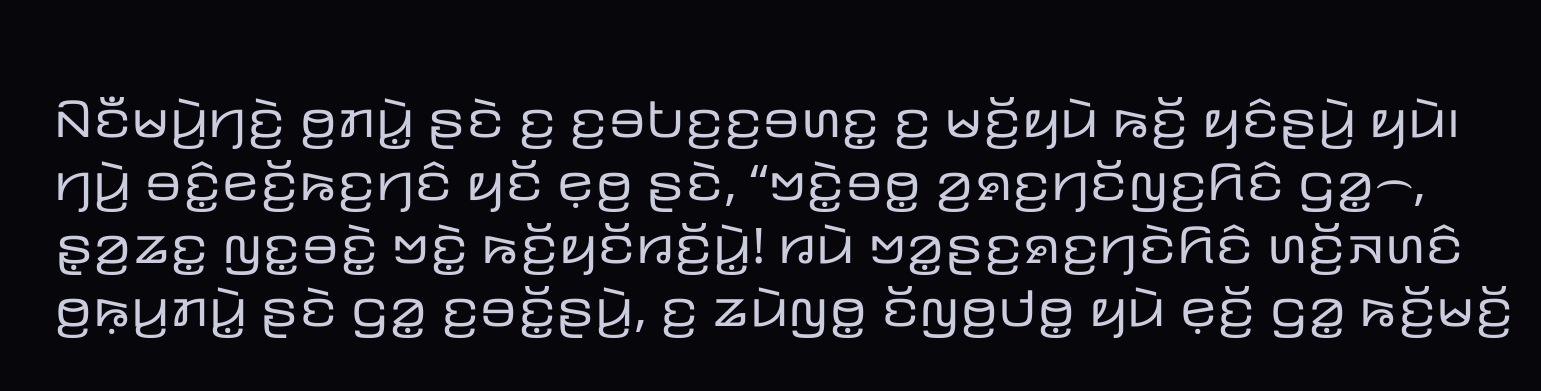ꤡꤢꤪꤗꤣꤧ꤬ꤚꤢꤧ꤬ ꤥ꤬ꤊꤣꤧ꤭ ꤔꤢꤧ ꤢ꤬ ꤢ꤬ꤋꤝꤢ꤬ꤢ꤬ꤋꤛꤢ꤭ ꤢ꤬ ꤗꤢꤩ꤬ꤟꤣꤧ ꤒꤢꤩ꤬ ꤟꤢꤨꤔꤣꤧ꤬ ꤟꤣꤧ꤯
ꤚꤣꤧ꤬ ꤋꤢꤨ꤭ꤕꤢꤩ꤬ꤒꤢ꤬ꤚꤢꤨ ꤟꤢꤩ ꤕ꤫ꤥ꤬ ꤔꤢꤧ, “ꤠꤢꤧ꤭ꤋꤥ꤭ ꤤ꤬ꤎꤢ꤬ꤚꤢꤩꤜꤢ꤬ꤖꤢꤨ ꤞꤤ꤭꤮, ꤔ꤫ꤤ꤬ꤘꤢ꤭ ꤜꤢ꤭ꤋꤢꤧ꤭ ꤠꤢꤧ꤭ ꤒꤢꤩ꤬ꤟꤢꤩꤙꤢꤩ꤬ꤣꤧ꤭! ꤙꤣꤧ ꤠꤤ꤭ꤔꤢ꤬ꤎꤢ꤬ꤚꤢꤧꤖꤢꤨ ꤛꤢꤩ꤬ꤏꤛꤢꤨ ꤥ꤬ꤒ꤫ꤣ꤬ꤊꤣꤧ꤭ ꤔꤢꤧ ꤞꤤ꤭ ꤢ꤬ꤋꤢꤩ꤭ꤔꤣꤧ꤬, ꤢ꤬ ꤘꤣꤧꤜꤥ꤭ ꤢꤩꤜꤥ꤬ꤓꤥ꤭ ꤟꤣꤧ ꤕ꤫ꤢꤩ꤬ ꤞꤤ꤭ ꤒꤢꤩ꤬ꤗꤢꤩ꤬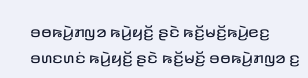ꤋꤥꤒꤣꤧ꤬ꤊꤜꤤ ꤒꤣꤧ꤬ꤟꤢꤩ꤬ ꤔꤢꤧ ꤒꤢꤩ꤬ꤗꤢꤩ꤬ꤒꤣꤧ꤬ꤕꤢ꤬ ꤋꤛꤢꤛꤢꤦ ꤒꤣꤧ꤬ꤟꤢꤩ꤬ ꤔꤢꤧ ꤒꤢꤩ꤬ꤗꤢꤩ꤬ ꤋꤥꤒꤣꤧ꤬ꤊꤜꤤ ꤢ꤬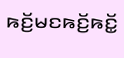ꤒꤢꤩ꤬ꤗꤢꤒꤢꤩ꤬ꤒꤢꤩ꤭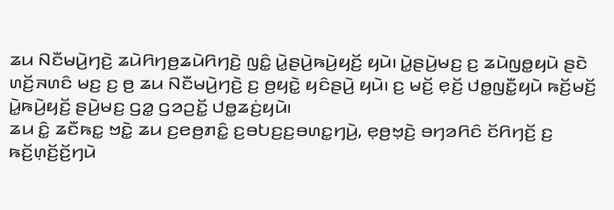ꤘꤣ ꤡꤢꤪꤗꤣꤧ꤬ꤚꤢꤧ꤬ ꤘꤣꤧꤖꤚꤥ꤬ꤘꤣꤧꤖꤚꤢꤧ꤬ ꤜꤢꤨ꤭ ꤣꤧ꤭ꤔꤣꤧ꤬ꤒꤣꤧ꤬ꤟꤢꤩ꤬ ꤟꤣꤧ꤯ ꤣꤧ꤭ꤔꤣꤧ꤬ꤗꤢ꤬ ꤢ꤬ ꤘꤣꤧꤜꤥ꤭ꤟꤣꤧ ꤔꤢꤧ ꤛꤢꤩ꤬ꤏꤛꤢꤨ ꤗꤢ꤬ ꤢ꤬ ꤥ꤬ ꤘꤣ ꤡꤢꤪꤗꤣꤧ꤬ꤚꤢꤧ꤬ ꤢ꤬ ꤥ꤬ꤟꤢꤧ꤭ ꤟꤢꤨꤔꤣꤧ꤬ ꤟꤣꤧ꤯ ꤢ꤬ ꤗꤢꤩ꤬ ꤕ꤫ꤢꤩ꤬ ꤓꤥ꤭ꤜꤢꤪ꤭ꤟꤣꤧ ꤒꤢꤩ꤬ꤗꤢꤩ꤬ ꤣꤧ꤭ꤒꤣꤧ꤬ꤟꤢꤩ꤬ ꤔꤣꤧ꤬ꤗꤢ꤬ ꤞꤤ꤭ ꤞꤤꤑꤢꤩ꤭ ꤓꤥ꤭ꤘꤢꤦ꤬ꤟꤣꤧ꤯
ꤘꤣ ꤢꤨ꤭ ꤘꤢꤪꤒꤢ꤭ ꤠꤢꤧ꤭ ꤘꤣ ꤢ꤬ꤕꤥ꤬ꤊꤢꤨ꤭ ꤢ꤬ꤋꤝꤢ꤬ꤢ꤬ꤋꤛꤢ꤭ꤚꤣꤧ꤬, ꤕ꤫ꤥ꤬ꤠ꤫ꤢꤧ꤬ ꤋꤚꤤꤖꤢꤨ ꤢꤩꤖꤚꤢꤩ꤬ ꤢ꤬ ꤒꤢꤩ꤬ꤛ꤫ꤢꤩ꤬ꤢꤩ꤬ꤚꤣꤧ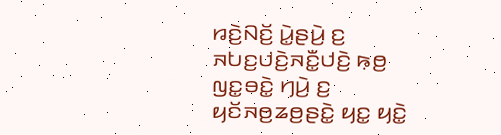ꤙꤢꤧ꤬ꤡꤢꤩ꤬ ꤣꤧ꤭ꤔꤣꤧ꤬ ꤢ꤬ ꤏꤝꤢ꤬ꤓꤢꤧ꤬ꤏꤢꤪ꤭ꤓꤢꤧ꤬ ꤒ꤫ꤥ꤬ ꤜꤢ꤭ꤋꤢꤧ꤭ ꤚꤣꤧ꤬ ꤢ꤬ ꤟꤢꤩꤏꤥ꤬ꤘꤥ꤬ꤔꤢꤧ꤭ ꤟꤢ꤭ ꤟꤢꤧ꤭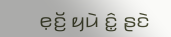ꤕ꤫ꤢꤩ꤬ ꤟꤣꤧ ꤢꤨ꤭ ꤔꤢꤧ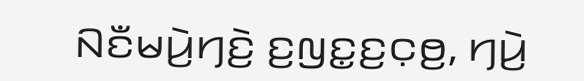ꤡꤢꤪꤗꤣꤧ꤬ꤚꤢꤧ꤬ ꤢ꤬ꤜꤢ꤭ꤢ꤬ꤍ꤫ꤥ꤬, ꤚꤣꤧ꤬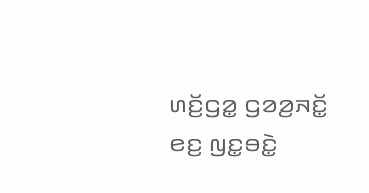ꤛꤢꤩ꤬ꤞꤤ꤭ ꤞꤤꤤ꤬ꤏꤢꤩ꤭ ꤕꤢ꤬ ꤜꤢ꤭ꤋꤢꤧ꤭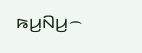ꤒꤣ꤬ꤡꤣ꤬꤮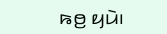ꤒꤥ꤬ ꤟꤣꤧ꤯